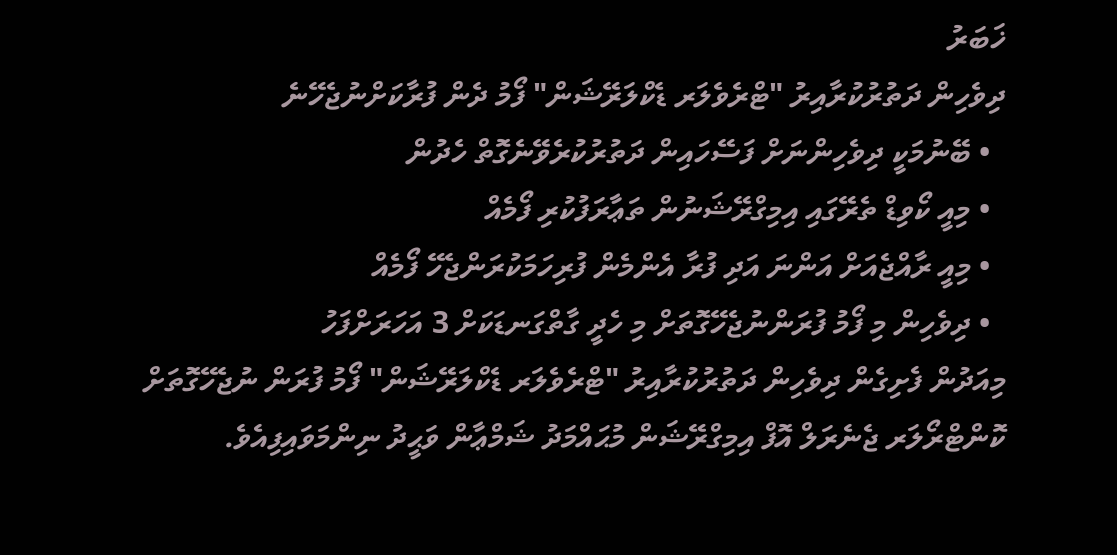ޚަބަރު
ދިވެހިން ދަތުރުކުރާއިރު "ޓްރެވެލަރ ޑެކްލަރޭޝަން" ފޯމު ދެން ފުރާކަށްނުޖެހޭނެ
  • ބޭނުމަކީ ދިވެހިންނަށް ފަސޭހައިން ދަތުރުކުރެވޭނެގޮތް ހެދުން
  • މިއީ ކޯވިޑް ތެރޭގައި އިމިގްރޭޝަނުން ތަޢާރަފުކުރި ފޯމެއް
  • މިއީ ރާއްޖެއަށް އަންނަ އަދި ފުރާ އެންމެން ފުރިހަމަކުރަންޖެހޭ ފޯމެއް
  • ދިވެހިން މި ފޯމު ފުރަންނުޖެހޭގޮތަށް މި ހެދީ ގާތްގަނޑަކަށް 3 އަހަރަށްފަހު
މިއަދުން ފެށިގެން ދިވެހިން ދަތުރުކުރާއިރު "ޓްރެވެލަރ ޑެކްލަރޭޝަން" ފޯމު ފުރަން ނުޖެހޭގޮތަށް ކޮންޓްރޯލަރ ޖެނެރަލް އޮފް އިމިގްރޭޝަން މުޙައްމަދު ޝަމްޢާން ވަޙީދު ނިންމަވައިފިއެވެ.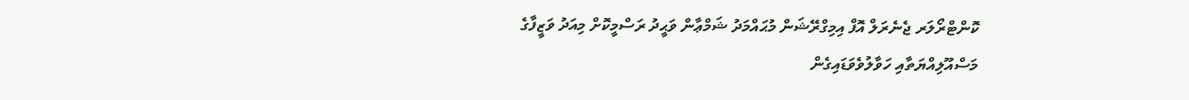ކޮންޓްރޯލަރ ޖެނެރަލް އޮފް އިމިގްރޭޝަން މުޙައްމަދު ޝަމްޢާން ވަޙީދު ރަސްމީކޮށް މިއަދު ވަޒީފާގެ މަސްއޫލިއްޔަތާއި ހަވާލުވެވަޑައިގެން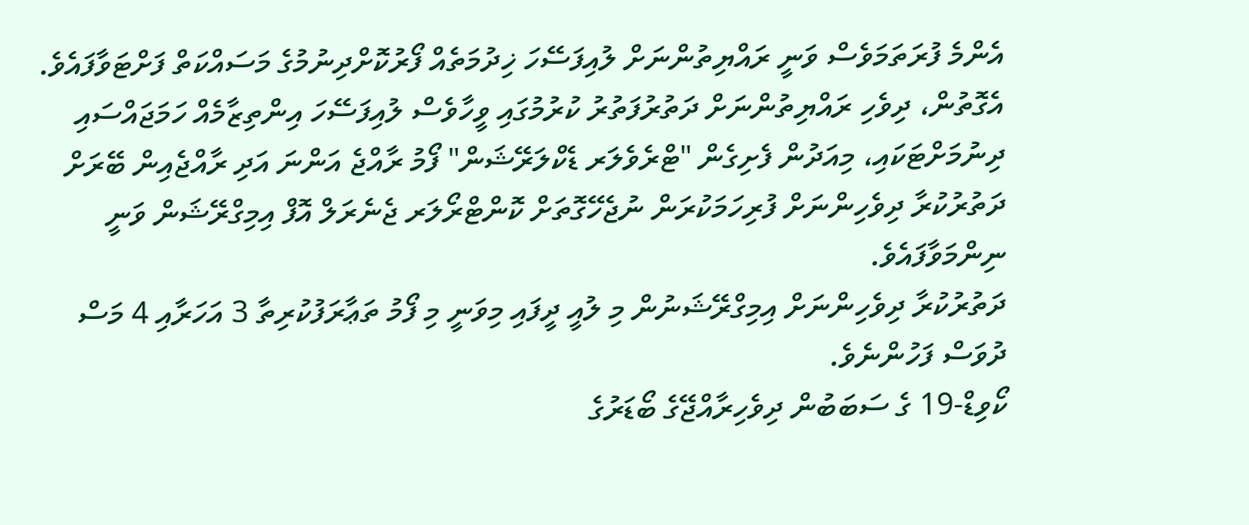އެންމެ ފުރަތަމަވެސް ވަނީ ރައްޔިތުންނަށް ލުއިފަސޭހަ ޚިދުމަތެއް ފޯރުކޮށްދިނުމުގެ މަސައްކަތް ފަށްޓަވާފައެވެ.
އެގޮތުން، ދިވެހި ރައްޔިތުންނަށް ދަތުރުފަތުރު ކުރުމުގައި ވީހާވެސް ލުއިފަސޭހަ އިންތިޒާމެއް ހަމަޖައްސައި ދިނުމަށްޓަކައި، މިއަދުން ފެށިގެން "ޓްރެވެލަރ ޑެކްލަރޭޝަން" ފޯމު ރާއްޖެ އަންނަ އަދި ރާއްޖެއިން ބޭރަށް ދަތުރުކުރާ ދިވެހިންނަށް ފުރިހަމަކުރަން ނުޖެހޭގޮތަށް ކޮންޓްރޯލަރ ޖެނެރަލް އޮފް އިމިގްރޭޝަން ވަނީ ނިންމަވާފައެވެ.
ދަތުރުކުރާ ދިވެހިންނަށް އިމިގްރޭޝަނުން މި ލުއީ ދީފައި މިވަނީ މި ފޯމު ތަޢާރަފުކުރިތާ 3 އަހަރާއި 4 މަސް ދުވަސް ފަހުންނެވެ.
ކޯވިޑް-19 ގެ ސަބަބުން ދިވެހިރާއްޖޭގެ ބޯޑަރުގެ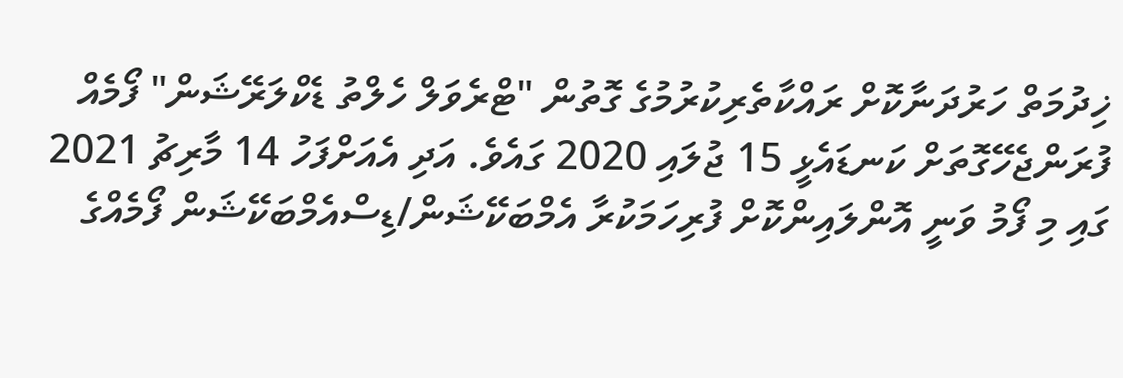ޚިދުމަތް ހަރުދަނާކޮށް ރައްކާތެރިކުރުމުގެ ގޮތުން "ޓްރެވަލް ހެލްތު ޑެކްލަރޭޝަން" ފޯމެއް ފުރަންޖެހޭގޮތަށް ކަނޑައެޅީ 15 ޖުލައި 2020 ގައެވެ. އަދި އެއަށްފަހު 14 މާރިޗު 2021 ގައި މި ފޯމު ވަނީ އޮންލައިންކޮށް ފުރިހަމަކުރާ އެމްބަކޭޝަން/ޑިސްއެމްބަކޭޝަން ފޯމެއްގެ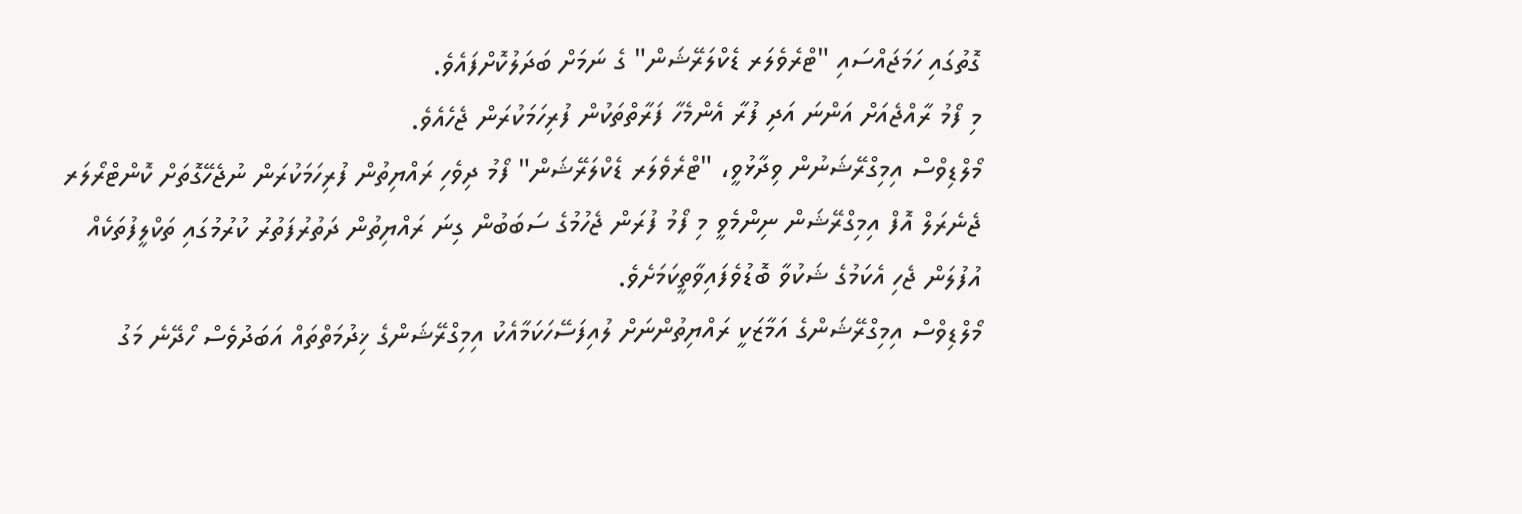ގޮތުގައި ހަމަޖައްސައި "ޓްރެވެލަރ ޑެކްލަރޭޝަން" ގެ ނަމަށް ބަދަލުކޮށްފައެވެ.
މި ފޯމު ރާއްޖެއަށް އަންނަ އަދި ފުރާ އެންމެހާ ފަރާތްތަކުން ފުރިހަމަކުރަން ޖެހެއެވެ.
މޯލްޑިވްސް އިމިގްރޭޝަނުން ވިދާޅުވީ، "ޓްރެވެލަރ ޑެކްލަރޭޝަން" ފޯމު ދިވެހި ރައްޔިތުން ފުރިހަމަކުރަން ނުޖެހޭގޮތަށް ކޮންޓްރޯލަރ ޖެނެރަލް އޮފް އިމިގްރޭޝަން ނިންމެވީ މި ފޯމު ފުރަން ޖެހުމުގެ ސަބަބުން ގިނަ ރައްޔިތުން ދަތުރުފަތުރު ކުރުމުގައި ތަކްލީފުތަކެއް އުފުލަން ޖެހި އެކަމުގެ ޝަކުވާ ބޮޑުވެފައިވާތީކަމަށެވެ.
މޯލްޑިވްސް އިމިގްރޭޝަންގެ އަމާޒަކީ ރައްޔިތުންނަށް ލުއިފަސޭހަކަމާއެކު އިމިގްރޭޝަންގެ ޚިދުމަތްތައް އަބަދުވެސް ހޯދޭނެ މަގު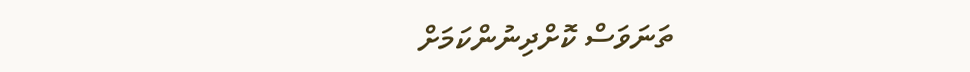ތަނަވަސް ކޮށްދިނުންކަމަށް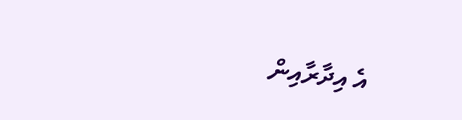އެ އިދާރާއިން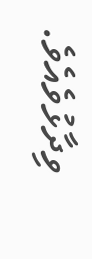ވިދާޅުވެއެވެ.